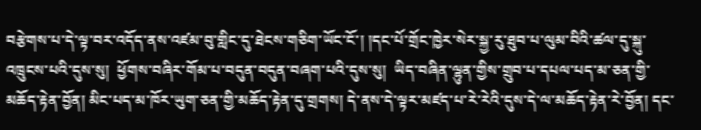བརྩེགས་པ་དེ་ལྟ་བར་འདོད་ནས་འཛམ་བུ་གླིང་དུ་ཐེངས་གཅིག་ཡོང་ངོ་། །དང་པོ་གྲོང་ཁྱེར་སེར་སྐྱ་རུ་ཐུབ་པ་ལུམ་བིའི་ཚལ་དུ་སྐུ་འཁྲུངས་པའི་དུས་སུ།  ཕྱོགས་བཞིར་གོམ་པ་བདུན་བདུན་བཞག་པའི་དུས་སུ།  ཡིད་བཞིན་ལྷུན་གྱིས་གྲུབ་པ་དཔལ་པད་མ་ཅན་གྱི་མཆོད་རྟེན་བྱོན། མིང་པད་མ་ཁོར་ཡུག་ཅན་གྱི་མཆོད་རྟེན་དུ་གྲགས། དེ་ནས་དེ་ལྟར་མཛད་པ་རེ་རེའི་དུས་དེ་ལ་མཆོད་རྟེན་རེ་བྱོན། དང་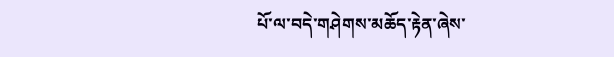པོ་ལ་བདེ་གཤེགས་མཆོད་རྟེན་ཞེས་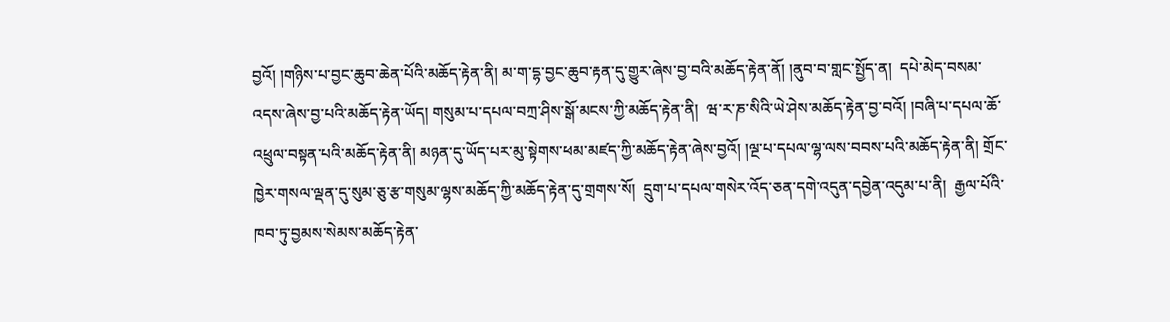བྱའོ། །གཉིས་པ་བྱང་ཆུབ་ཆེན་པོའི་མཆོད་རྟེན་ནི། མ་ག་དྷ་བྱང་ཆུབ་རྟན་དུ་གྱུར་ཞེས་བྱ་བའི་མཆོད་རྟེན་ནོ། །ནུབ་བ་གླང་སྤྱོད་ན།  དཔེ་མེད་བསམ་འདས་ཞེས་བྱ་པའི་མཆོད་རྟེན་ཡོད། གསུམ་པ་དཔལ་བཀྲ་ཤིས་སྒོ་མངས་ཀྱི་མཆོད་རྟེན་ནི།  ཝ་ར་ཎ་སིའི་ཡེ་ཤེས་མཆོད་རྟེན་བྱ་བའོ། །བཞི་པ་དཔལ་ཆོ་འཕྲུལ་བསྟན་པའི་མཆོད་རྟེན་ནི། མཉན་དུ་ཡོད་པར་མུ་སྟེགས་ཕམ་མཛད་ཀྱི་མཆོད་རྟེན་ཞེས་བྱའོ། །ལྔ་པ་དཔལ་ལྷ་ལས་བབས་པའི་མཆོད་རྟེན་ནི། གྲོང་ཁྱེར་གསལ་ལྡན་དུ་སུམ་ཅུ་རྩ་གསུམ་ལྷས་མཆོད་ཀྱི་མཆོད་རྟེན་དུ་གྲགས་སོ།  དྲུག་པ་དཔལ་གསེར་འོད་ཅན་དགེ་འདུན་དབྱེན་འདུམ་པ་ནི།  རྒྱལ་པོའི་ཁབ་ཏུ་བྱམས་སེམས་མཆོད་རྟེན་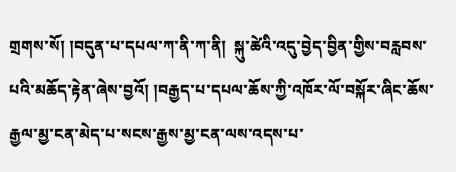གྲགས་སོ། །བདུན་པ་དཔལ་ཀ་ནི་ཀ་ནི།  སྐུ་ཚེའི་འདུ་བྱེད་བྱིན་གྱིས་བརླབས་པའི་མཆོད་རྟེན་ཞེས་བྱའོ། །བརྒྱད་པ་དཔལ་ཆོས་ཀྱི་འཁོར་ལོ་བསྐོར་ཞིང་ཆོས་རྒྱལ་མྱ་ངན་མེད་པ་སངས་རྒྱས་མྱ་ངན་ལས་འདས་པ་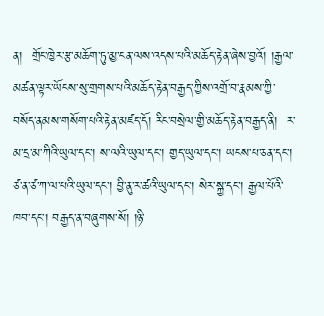ན།  གྲོང་ཁྱེར་རྩ་མཆོག་ཏུ་མྱ་ངན་ལས་འདས་པའི་མཆོད་རྟེན་ཞེས་བྱའོ། །རྒྱལ་མཚན་ལྟར་ཡོངས་སུ་གྲགས་པའི་མཆོད་རྟེན་བརྒྱད་ཀྱིས་འགྲོ་བ་རྣམས་ཀྱི་བསོད་ནམས་གསོག་པའི་རྟེན་མཛད་དོ། རིང་བསྲེལ་གྱི་མཆོད་རྟེན་བརྒྱད་ནི།  ར་མ་དྲ་མ་ཀིའི་ཡུལ་དང་། ས་ལའི་ཡུལ་དང་། གྱད་ཡུལ་དང་། ཡངས་པ་ཅན་དང་། ཙ་ན་ཙ་ཀ་ལ་པའི་ཡུལ་དང་། བྱི་ནུ་ར་ཚའི་ཡུལ་དང་། སེར་སྐྱ་དང་། རྒྱལ་པོའི་ཁབ་དང་། བརྒྱད་ན་བཞུགས་སོ། །ཉི་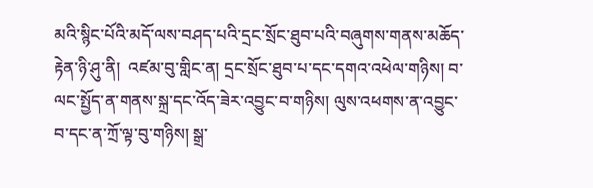མའི་སྙིང་པོའི་མདོ་ལས་བཤད་པའི་དྲང་སྲོང་ཐུབ་པའི་བཞུགས་གནས་མཆོད་རྟེན་ཉི་ཤུ་ནི།  འཛམ་བུ་གླིང་ན། དྲང་སྲོང་ཐུབ་པ་དང་དགའ་འཕེལ་གཉིས། བ་ལང་སྤྱོད་ན་གནས་སྐྲ་དང་འོད་ཟེར་འབྱུང་བ་གཉིས། ལུས་འཕགས་ན་འབྱུང་བ་དང་ན་ཀྲོ་ལྟ་བུ་གཉིས། སྒྲ་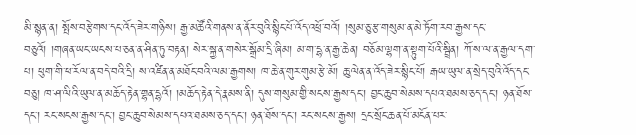མི་སྙན་ན། སྤོས་བརྩེགས་དང་འོད་ཟེར་གཉིས། རྒྱ་མཚོའི་གནས་ན་ནོར་བུའི་སྙིང་པོ་འོད་འཕྲོ་བའོ། །སུམ་ཅུ་རྩ་གསུམ་ན་མེ་ཏོག་རབ་རྒྱས་དང་བཅུའོ། །གཞན་ཡང་ཡངས་པ་ཅན་ན་ཤིན་ཏུ་བརྟན། སེར་སྐྱ་ན་གསེར་སྒྲོམ་དྲི་ཞིམ། མ་ག་དྷ་ན་རྒྱ་ཆེན། བཅོམ་ལྷག་ན་སྟུག་པོའི་སྦྲིན། ཀོ་ས་ལ་ན་རྒྱལ་དག་པ། ཕུག་གི་ཕ་རོལ་ན་བདེ་བའི་དྲི། ས་འཛིན་ན་མཐོང་བའི་ལམ་རྒྱགས། ཁ་ཆེ་ན་གུར་གུམ་རྩེ་མོ། ཆུ་ལེན་ན་འོད་ཟེར་སྙིང་པོ། རྒཡ་ཡུལ་ན་སྲེད་བུའི་འོད་དང་བཅུ། ཁ་ཤ་ལིའི་ཡུལ་ན་མཆོད་རྟེན་གྷན་དྷའོ། །མཆོད་རྟེན་དེ་རྣམས་ནི། དུས་གསུམ་གྱི་སངས་རྒྱས་དང་། བྱང་ཆུབ་སེམས་དཔའ་ཐམས་ཅད་དང་། ཉན་ཐོས་དང་། རང་སངས་རྒྱས་དང་། བྱང་ཆུབ་སེམས་དཔའ་ཐམས་ཅད་དང་། ཉན་ཐོས་དང་། རང་སངས་རྒྱས། དྲང་སྲོང་ཆན་པོ་མངོན་པར་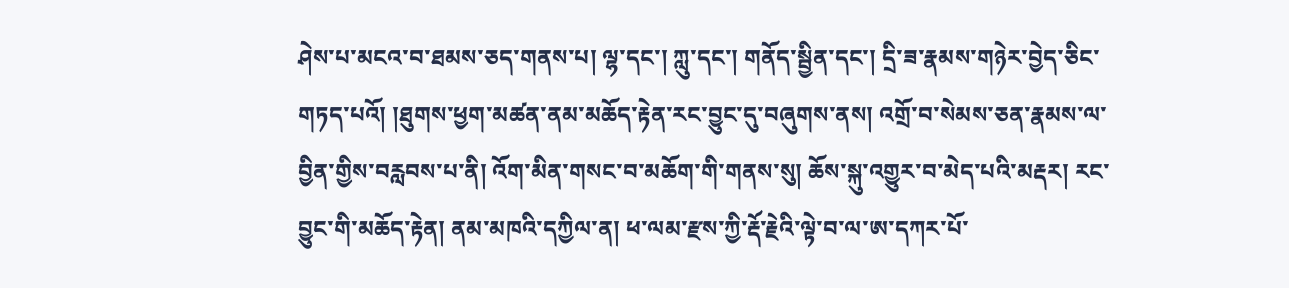ཤེས་པ་མངའ་བ་ཐམས་ཅད་གནས་པ། ལྷ་དང་། ཀླུ་དང་། གནོད་སྦྱིན་དང་། དྲི་ཟ་རྣམས་གཉེར་བྱེད་ཅིང་གཏད་པའོ། །ཐུགས་ཕྱག་མཚན་ནམ་མཆོད་རྟེན་རང་བྱུང་དུ་བཞུགས་ནས། འགྲོ་བ་སེམས་ཅན་རྣམས་ལ་བྱིན་གྱིས་བརླབས་པ་ནི། འོག་མིན་གསང་བ་མཆོག་གི་གནས་སུ། ཆོས་སྐུ་འགྱུར་བ་མེད་པའི་མརྡར། རང་བྱུང་གི་མཆོད་རྟེན། ནམ་མཁའི་དཀྱིལ་ན། ཕ་ལམ་རྫས་ཀྱི་རྡོ་རྗེའི་ལྟེ་བ་ལ་ཨ་དཀར་པོ་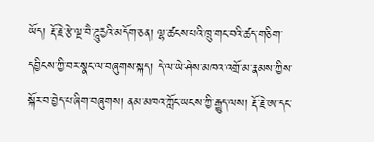ཡོད། རྡོ་རྗེ་རྩེ་ལྔ་བཻ་ཌཱུརྱའི་མདོག་ཅན། ལྷ་ཚངས་པའི་ཁྲུ་གང་བའི་ཚད་གཅིག་དབྱིངས་ཀྱི་བར་སྣང་ལ་བཞུགས་སྐད། དེ་ལ་ཡེ་ཤེས་མཁའ་འགྲོ་མ་རྣམས་ཀྱིས་སྐོར་བ་བྱེད་པ་ཞིག་བཞུགས། ནམ་མཁའ་ཀློང་ཡངས་ཀྱི་རྒྱུད་ལས། རྡོ་རྗེ་ཨ་དང་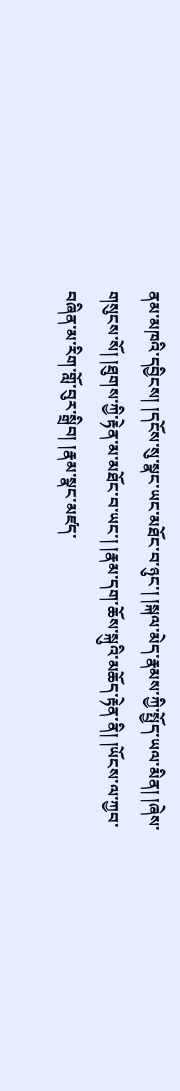ནམ་མཁའི་དབྱིངས། །དངོས་སུ་སྣང་ཡང་མཐོང་བ་ཉུང་། །སྐལ་མེད་རྣམས་ཀྱི་སྤྱོད་ཡལ་མིན། །ཞེས་གསུངས་སོ། །ཐུགས་ཀྱི་རྟེན་མ་མཐོང་བ་ཡང་། །རྣམ་དག་ཆོས་སྐུའི་མཆོད་རྟེན་ནི། །ཡོངས་ལ་ཀྱབ་བཞིན་མ་རིག་གློ་བུར་སྒྲིབ། །རྣམ་སྣང་མཛད་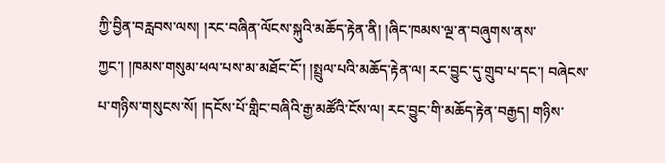ཀྱི་བྱིན་བརླབས་ལས། །རང་བཞིན་ལོངས་སྐུའི་མཆོད་རྟེན་ནི། །ཞིང་ཁམས་ལྔ་ན་བཞུགས་ནས་ཀྱང་། །ཁམས་གསུམ་ཕལ་པས་མ་མཐོང་ངོ་། །སྤྲུལ་པའི་མཆོད་རྟེན་ལ། རང་བྱུང་དུ་གྲུབ་པ་དང་། བཞེངས་པ་གཉིས་གསུངས་སོ། །དངོས་པོ་གླིང་བཞིའི་རྒྱ་མཚོའི་ངོས་ལ། རང་བྱུང་གི་མཆོད་རྟེན་བརྒྱད། གཉིས་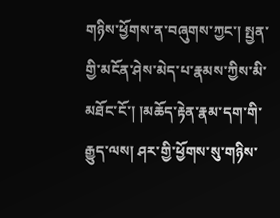གཉིས་ཕྱོགས་ན་བཞུགས་ཀྱང་། སྤྱན་གྱི་མངོན་ཤེས་མེད་པ་རྣམས་ཀྱིས་མི་མཐོང་ངོ་། །མཆོད་རྟེན་རྣམ་དག་གི་རྒྱུད་ལས། ཤར་གྱི་ཕྱོགས་སུ་གཉིས་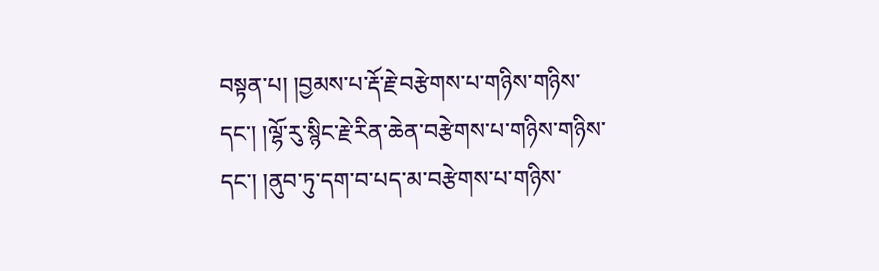བསྟན་པ། །བྱམས་པ་རྡོ་རྗེ་བརྩེགས་པ་གཉིས་གཉིས་དང་། །ལྷོ་རུ་སྙིང་རྗེ་རིན་ཆེན་བརྩེགས་པ་གཉིས་གཉིས་དང་། །ནུབ་ཏུ་དག་བ་པད་མ་བརྩེགས་པ་གཉིས་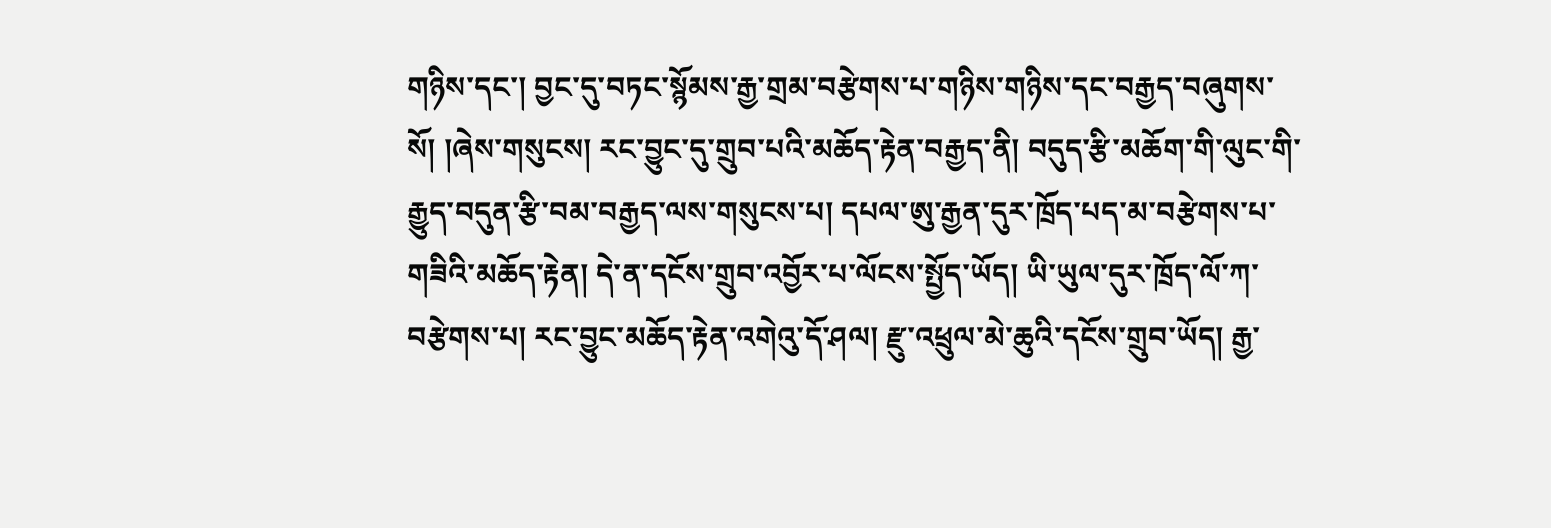གཉིས་དང་། བྱང་དུ་བཏང་སྙོམས་རྒྱ་གྲམ་བརྩེགས་པ་གཉིས་གཉིས་དང་བརྒྱད་བཞུགས་སོ། །ཞེས་གསུངས། རང་བྱུང་དུ་གྲུབ་པའི་མཆོད་རྟེན་བརྒྱད་ནི། བདུད་རྩི་མཆོག་གི་ལུང་གི་རྒྱུད་བདུན་རྩི་བམ་བརྒྱད་ལས་གསུངས་པ། དཔལ་ཨུ་རྒྱན་དུར་ཁྲོད་པད་མ་བརྩེགས་པ་གཟིའི་མཆོད་རྟེན། དེ་ན་དངོས་གྲུབ་འབྱོར་པ་ལོངས་སྤྱོད་ཡོད། ཡི་ཡུལ་དུར་ཁྲོད་ལོ་ཀ་བརྩེགས་པ། རང་བྱུང་མཆོད་རྟེན་འགེའུ་དོ་ཤལ། རྫུ་འཕྲུལ་མེ་ཆུའི་དངོས་གྲུབ་ཡོད། རྒྱ་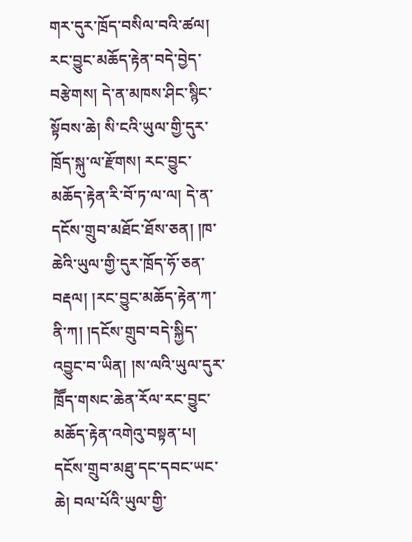གར་དུར་ཁྲོད་བསིལ་བའི་ཚལ། རང་བྱུང་མཆོད་རྟེན་བདེ་བྱེད་བརྩེགས། དེ་ན་མཁས་ཤིང་སྙིང་སྟོབས་ཆེ། སི་ངའི་ཡུལ་གྱི་དུར་ཁྲོད་སྐུ་ལ་རྫོགས། རང་བྱུང་མཆོད་རྟེན་རི་བོ་ཏ་ལ་ལ། དེ་ན་དངོས་གྲུབ་མཐོང་ཐོས་ཅན། །ཁ་ཆེའི་ཡུལ་གྱི་དུར་ཁྲོད་ཧོ་ཅན་བརྡལ། །རང་བྱུང་མཆོད་རྟེན་ཀ་ནི་ཀ། །དངོས་གྲུབ་བདེ་སྐྱིད་འབྱུང་བ་ཡིན། །ས་ལའི་ཡུལ་དུར་ཁྲཽད་གསང་ཆེན་རོལ་རང་བྱུང་མཆོད་རྟེན་འགེའུ་བསྟན་པ། དངོས་གྲུབ་མཐུ་དང་དབང་ཡང་ཆེ། བལ་པོའི་ཡུལ་གྱི་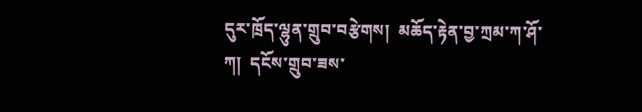དུར་ཁྲོད་ལྷུན་གྲུབ་བརྩེགས།  མཆོད་རྟེན་བྱ་ཀྲམ་ཀ་ཤོ་ཀ།  དངོས་གྲུབ་ཟས་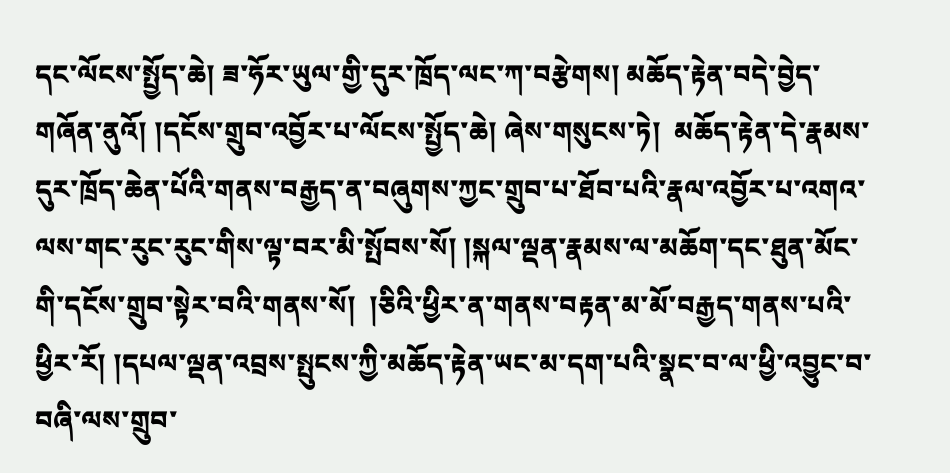དང་ལོངས་སྤྱོད་ཆེ། ཟ་ཧོར་ཡུལ་གྱི་དུར་ཁྲོད་ལང་ཀ་བརྩེགས། མཆོད་རྟེན་བདེ་བྱེད་གཞོན་ནུའོ། །དངོས་གྲུབ་འབྱོར་པ་ལོངས་སྤྱོད་ཆེ། ཞེས་གསུངས་ཏེ།  མཆོད་རྟེན་དེ་རྣམས་དུར་ཁྲོད་ཆེན་པོའི་གནས་བརྒྱད་ན་བཞུགས་ཀྱང་གྲུབ་པ་ཐོབ་པའི་རྣལ་འབྱོར་པ་འགའ་ལས་གང་རུང་རུང་གིས་ལྟ་བར་མི་སྤོབས་སོ། །སྐལ་ལྡན་རྣམས་ལ་མཆོག་དང་ཐུན་མོང་གི་དངོས་གྲུབ་སྟེར་བའི་གནས་སོ།  །ཅིའི་ཕྱིར་ན་གནས་བརྟན་མ་མོ་བརྒྱད་གནས་པའི་ཕྱིར་རོ། །དཔལ་ལྡན་འབྲས་སྤུངས་ཀྱི་མཆོད་རྟེན་ཡང་མ་དག་པའི་སྣང་བ་ལ་ཕྱི་འབྱུང་བ་བཞི་ལས་གྲུབ་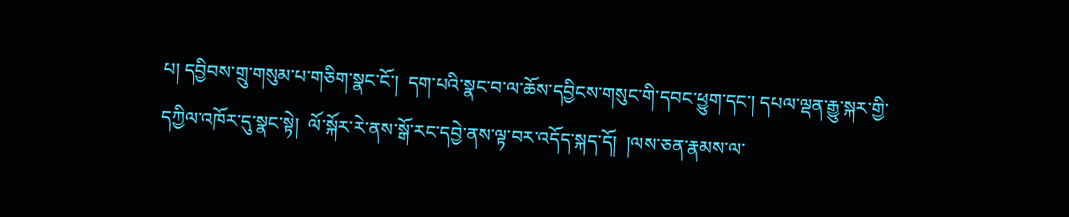པ། དབྱིབས་གྲུ་གསུམ་པ་གཅིག་སྣང་ངོ་།  དག་པའི་སྣང་བ་ལ་ཆོས་དབྱིངས་གསུང་གི་དབང་ཕྱུག་དང་། དཔལ་ལྡན་རྒྱུ་སྐར་གྱི་དཀྱིལ་འཁོར་དུ་སྣང་སྟེ།  ལོ་སྐོར་རེ་ནས་སྒོ་རང་དབྱེ་ནས་ལྟ་བར་འདོད་སྐད་དོ།  །ལས་ཅན་རྣམས་ལ་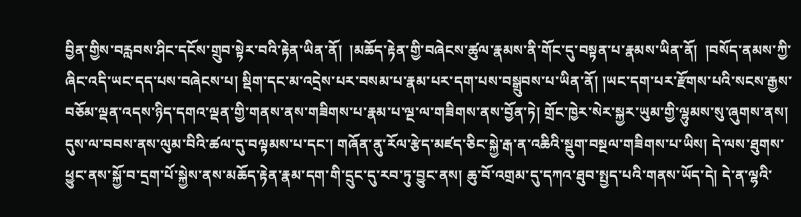བྱིན་གྱིས་བརླབས་ཤིང་དངོས་གྲུབ་སྟེར་བའི་རྟེན་ཡིན་ནོ།  །མཆོད་རྟེན་གྱི་བཞེངས་ཚུལ་རྣམས་ནི་གོང་དུ་བསྟན་པ་རྣམས་ཡིན་ནོ།  །བསོད་ནམས་ཀྱི་ཞིང་འདི་ཡང་དད་པས་བཞེངས་པ། སྡིག་དང་མ་འདྲེས་པར་བསམ་པ་རྣམ་པར་དག་པས་བསྒྲུབས་པ་ཡིན་ནོ། །ཡང་དག་པར་རྫོགས་པའི་སངས་རྒྱས་བཅོམ་ལྡན་འདས་ཉིད་དགའ་ལྡན་གྱི་གནས་ནས་གཟིགས་པ་རྣམ་པ་ལྔ་ལ་གཟིགས་ནས་བྱོན་ཏེ། གྲོང་ཁྱེར་སེར་སྐྱར་ཡུམ་གྱི་ལྷུམས་སུ་ཞུགས་ནས། དུས་ལ་བབས་ནས་ལུམ་བིའི་ཚལ་དུ་བལྟམས་པ་དང་། གཞོན་ནུ་རོལ་རྩེད་མཛད་ཅིང་སྐྱེ་རྒ་ན་འཆིའི་སྡུག་བསྔལ་གཟིགས་པ་ཡིས། དེ་ལས་ཐུགས་ཕྱུང་ནས་སྐྱོ་བ་དྲག་པོ་སྐྱེས་ནས་མཆོད་རྟེན་རྣམ་དག་གི་དྲུང་དུ་རབ་ཏུ་བྱུང་ནས། ཆུ་བོ་འགྲམ་དུ་དཀའ་ཐུབ་སྤྱད་པའི་གནས་ཡོད་དེ། དེ་ན་ལྷའི་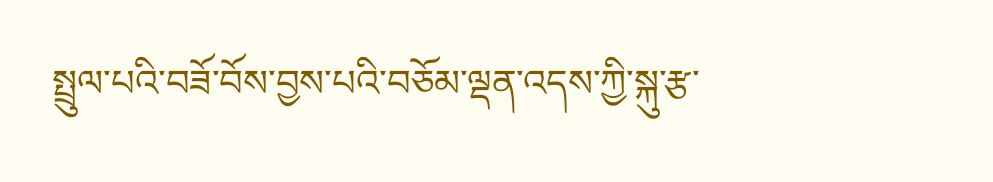སྤྲུལ་པའི་བཟོ་བོས་བྱས་པའི་བཅོམ་ལྡན་འདས་ཀྱི་སྐུ་རྩ་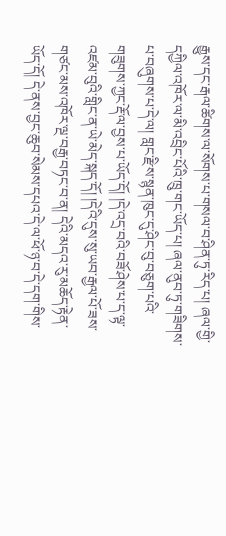རྒྱུས་དང་རྒལ་ཚིགས་ལ་སོགས་པ་གསལ་བ་ཤིན་ཏུ་རིད་པ། ཞལ་གྱི་དཀྱིལ་འཁོར་ལ་མི་འབྲིང་པོའི་ཁྲུ་གང་ཡོད་པ། ཞལ་ནུབ་ཏུ་གཟིགས་པ་བཞུགས་པ་དེ་ལ། གླང་རྫིས་སྙན་ཁུང་དུ་ཤིང་བུ་བཅུག་པའི་གཟུགས་ཀྱང་རྡོ་ལ་བྱས་པ་ཡོད་དོ། །དེ་འདྲ་བའི་བཟོ་ཤེས་པ་ད་ལྟ་འཛམ་བུའི་གླིང་ན་ཡེ་མེད་སྐད་དོ། །དེའི་དུས་སུ་ཡབ་རྒྱལ་པོ་ཟས་གཙང་མས་འཁོར་ལྔ་བརྒྱ་བཏང་བ་ན། དེའི་མདའ་རུ་མཆོད་རྟེན་ཡོད་དོ། དེ་ནས་བྱང་ཆུབ་སེམས་དཔའ་དེ་ལ་ཕོ་ཉ་བ་དེ་དག་གིས་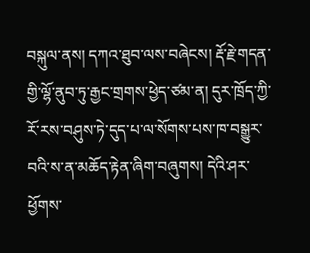བསྐུལ་ནས། དཀའ་ཐུབ་ལས་བཞེངས། རྡོ་རྗེ་གདན་གྱི་ལྷོ་ནུབ་ཏུ་རྒྱང་གྲགས་ཕྱེད་ཙམ་ན། དུར་ཁྲོད་ཀྱི་རོ་རས་བཤུས་ཏེ་དུད་པ་ལ་སོགས་པས་ཁ་བསྒྱུར་བའི་ས་ན་མཆོད་རྟེན་ཞིག་བཞུགས། དེའི་ཤར་ཕྱོགས་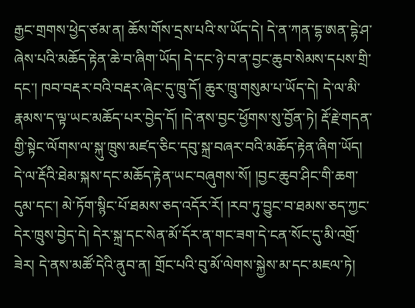རྒྱང་གྲགས་ཕྱེད་ཙམ་ན། ཆོས་གོས་དྲས་པའི་ས་ཡོད་དེ། དེ་ན་ཀན་དྷ་ཨན་དྷེ་ཤ་ཞེས་པའི་མཆོད་རྟེན་ཆེ་བ་ཞིག་ཡོད། དེ་དང་ཉེ་བ་ན་བྱང་ཆུབ་སེམས་དཔས་གྲི་དང་། ཁབ་བརྡར་བའི་བརྡར་ཞེང་དུ་ཁྲུ་དོ། ཆུར་ཁྲུ་གསུམ་པ་ཡོད་དེ། དེ་ལ་མི་རྣམས་ད་ལྟ་ཡང་མཆོད་པར་བྱེད་དོ། །དེ་ནས་བྱང་ཕྱོགས་སུ་བྱོན་ཏེ། རྡོ་རྗེ་གདན་གྱི་སྟེང་ལོགས་ལ་སྐུ་ཁྲུས་མཛད་ཅིང་དབུ་སྐྲ་བཞར་བའི་མཆོད་རྟེན་ཞིག་ཡོད། དེ་ལ་རྡོའི་ཐེམ་སྐས་དང་མཆོད་རྟེན་ཡང་བཞུགས་སོ། །བྱང་ཆུབ་ཤིང་གི་ཆག་དུམ་དང་། མེ་ཏོག་སྙིང་པོ་ཐམས་ཅད་འདོར་རོ། །རབ་ཏུ་བྱུང་བ་ཐམས་ཅད་ཀྱང་དེར་ཁྲུས་བྱེད་དེ། དེར་སྐྲ་དང་སེན་མོ་དོར་ན་གང་ཟག་དེ་ངན་སོང་དུ་མི་འགྲོ་ཟེར། དེ་ནས་མཚོ་དེའི་ནུབ་ན། གྲོང་པའི་བུ་མོ་ལེགས་སྐྱེས་མ་དང་མཇལ་ཏེ།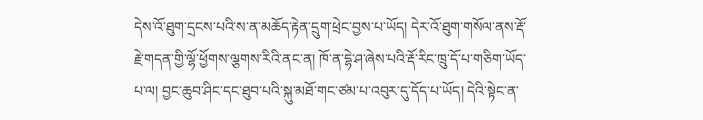དེས་འོ་ཐུག་དྲངས་པའི་ས་ན་མཆོད་རྟེན་དྲུག་ཕྲེང་བྱས་པ་ཡོད། དེར་འོ་ཐུག་གསོལ་ནས་རྡོ་རྗེ་གདན་གྱི་ལྷོ་ཕྱོགས་ལྕགས་རིའི་ནང་ན། ཁོ་ན་དྷེ་ཤ་ཞེས་པའི་རྡོ་རིང་ཁྲུ་དོ་པ་གཅིག་ཡོད་པ་ལ། བྱང་ཆུབ་ཤིང་དང་ཐུབ་པའི་སྐུ་མཐོ་གང་ཙམ་པ་འབུར་དུ་དོད་པ་ཡོད། དེའི་སྟེང་ན་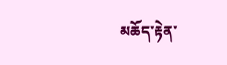མཆོད་རྟེན་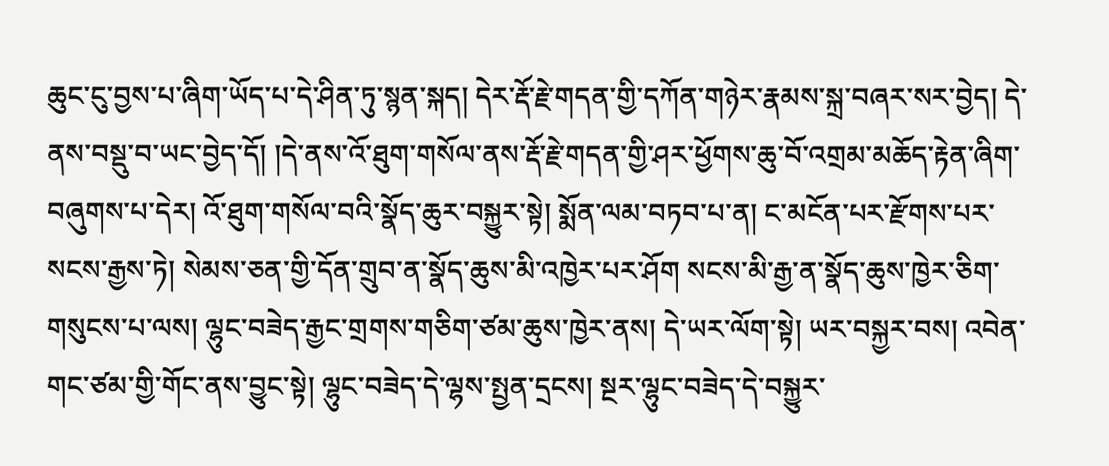ཆུང་ངུ་བྱས་པ་ཞིག་ཡོད་པ་དེ་ཤིན་ཏུ་སྙན་སྐད། དེར་རྡོ་རྗེ་གདན་གྱི་དཀོན་གཉེར་རྣམས་སྐྲ་བཞར་སར་བྱེད། དེ་ནས་བསྡུ་བ་ཡང་བྱེད་དོ། །དེ་ནས་འོ་ཐུག་གསོལ་ནས་རྡོ་རྗེ་གདན་གྱི་ཤར་ཕྱོགས་ཆུ་བོ་འགྲམ་མཆོད་རྟེན་ཞིག་བཞུགས་པ་དེར། འོ་ཐུག་གསོལ་བའི་སྣོད་ཆུར་བསྐྱུར་སྟེ། སྨོན་ལམ་བཏབ་པ་ན། ང་མངོན་པར་རྫོགས་པར་སངས་རྒྱས་ཏེ། སེམས་ཅན་གྱི་དོན་གྲུབ་ན་སྣོད་ཆུས་མི་འཁྱེར་པར་ཤོག སངས་མི་རྒྱ་ན་སྣོད་ཆུས་ཁྱེར་ཅིག་གསུངས་པ་ལས། ལྷུང་བཟེད་རྒྱང་གྲགས་གཅིག་ཙམ་ཆུས་ཁྱེར་ནས། དེ་ཡར་ལོག་སྟེ། ཡར་བསྐྱར་བས། འབེན་གང་ཙམ་གྱི་གོང་ནས་བྱུང་སྟེ། ལྷུང་བཟེད་དེ་ལྷས་སྤྱན་དྲངས། སྔར་ལྷུང་བཟེད་དེ་བསྐྱུར་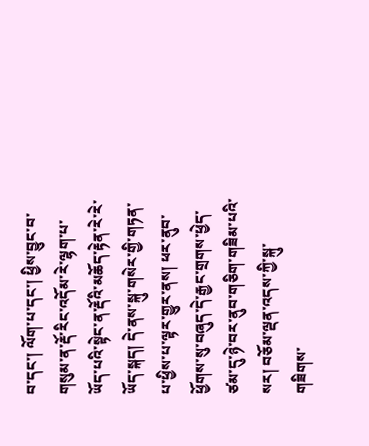བ་དང་། ལོག་པ་དང་། ཕྱིས་བྱུང་བ་གསུམ་ན་རྡོ་རིང་འདོམ་རེ་ལྷག་པ་ཡོད་པའི་སྟེང་ན་རྡོའི་མཆོད་རྟེན་རེ་རེ་ཡོད་སྐད། དེ་ནས་སྐུ་གསེར་གྱི་གཏན་པ་ཕྱིས་པ་ལྟར་གྱུར་ནས། ཕར་ནུབ་ཕྱོགས་སུ་བཞུད་དེ་རྒྱང་གྲགས་ཕྱེད་ཙམ་དུ་ཉེ་བར་ནུབ་གཅིག་གཟིམ་པའི་སར། བཅོམ་ལྡན་འདས་ཀྱི་སྐུ་གཟིགས་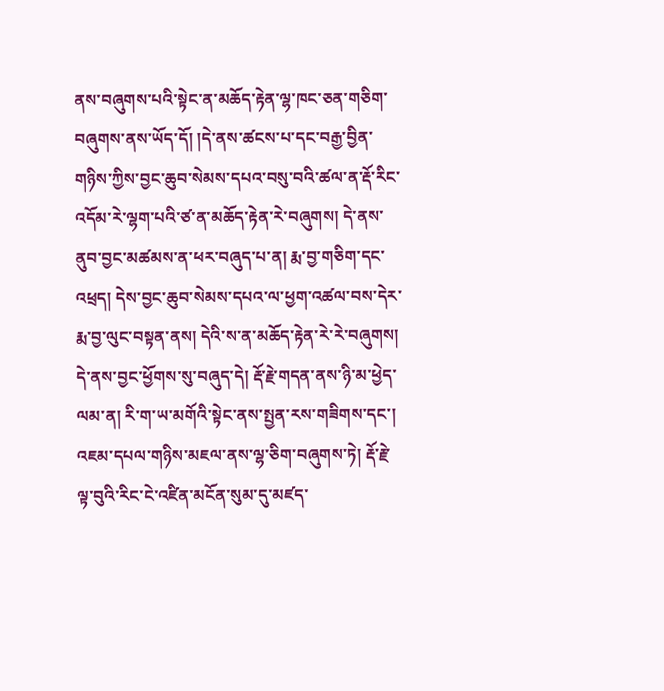ནས་བཞུགས་པའི་སྟེང་ན་མཆོད་རྟེན་ལྷ་ཁང་ཅན་གཅིག་བཞུགས་ནས་ཡོད་དོ། །དེ་ནས་ཚངས་པ་དང་བརྒྱ་བྱིན་གཉིས་ཀྱིས་བྱང་ཆུབ་སེམས་དཔའ་བསུ་བའི་ཚལ་ན་རྡོ་རིང་འདོམ་རེ་ལྷག་པའི་ཙ་ན་མཆོད་རྟེན་རེ་བཞུགས། དེ་ནས་ནུབ་བྱང་མཚམས་ན་ཕར་བཞུད་པ་ན། རྨ་བྱ་གཅིག་དང་འཕྲད། དེས་བྱང་ཆུབ་སེམས་དཔའ་ལ་ཕྱག་འཚལ་བས་དེར་རྨ་བྱ་ལུང་བསྟན་ནས། དེའི་ས་ན་མཆོད་རྟེན་རེ་རེ་བཞུགས། དེ་ནས་བྱང་ཕྱོགས་སུ་བཞུད་དེ། རྡོ་རྗེ་གདན་ནས་ཉི་མ་ཕྱེད་ལམ་ན། རི་ག་ཡ་མགོའི་སྟེང་ནས་སྤྱན་རས་གཟིགས་དང་། འཇམ་དཔལ་གཉིས་མཇལ་ནས་ལྷ་ཅིག་བཞུགས་ཏེ། རྡོ་རྗེ་ལྟ་བུའི་རིང་ངེ་འཛིན་མངོན་སུམ་དུ་མཛད་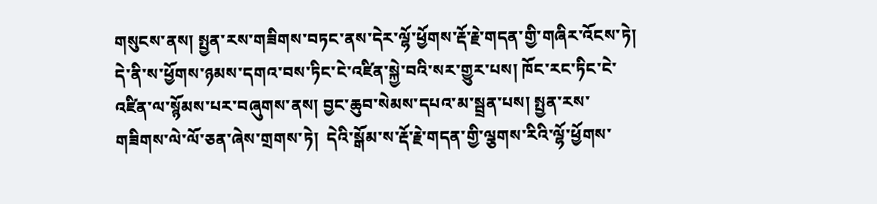གསུངས་ནས། སྤྱན་རས་གཟིགས་བཏང་ནས་དེར་ལྷོ་ཕྱོགས་རྡོ་རྗེ་གདན་གྱི་གཞིར་འོངས་ཏེ། དེ་ནི་ས་ཕྱོགས་ཉམས་དགའ་བས་ཏིང་ངེ་འཛིན་སྐྱེ་བའི་སར་གྱུར་པས། ཁོང་རང་ཏིང་ངེ་འཛིན་ལ་སྙོམས་པར་བཞུགས་ནས། བྱང་ཆུབ་སེམས་དཔའ་མ་སྦྲན་པས། སྤྱན་རས་གཟིགས་ལེ་ལོ་ཅན་ཞེས་གྲགས་ཏེ།  དེའི་སྒོམ་ས་རྡོ་རྗེ་གདན་གྱི་ལྕགས་རིའི་ལྷོ་ཕྱོགས་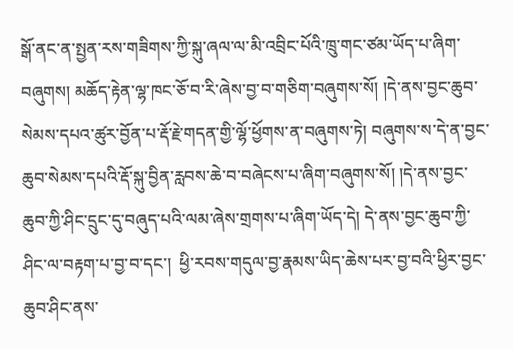སྒོ་ནང་ན་སྤྱན་རས་གཟིགས་ཀྱི་སྐུ་ཞལ་ལ་མི་འབྲིང་པོའི་ཁྲུ་གང་ཙམ་ཡོད་པ་ཞིག་བཞུགས། མཆོད་རྟེན་ལྷ་ཁང་ཅོ་བ་རི་ཞེས་བྱ་བ་གཅིག་བཞུགས་སོ། །དེ་ནས་བྱང་ཆུབ་སེམས་དཔའ་ཚུར་བྱོན་པ་རྡོ་རྗེ་གདན་གྱི་ལྷོ་ཕྱོགས་ན་བཞུགས་ཏེ། བཞུགས་ས་དེ་ན་བྱང་ཆུབ་སེམས་དཔའི་རྡོ་སྐུ་བྱིན་རླབས་ཆེ་བ་བཞེངས་པ་ཞིག་བཞུགས་སོ། །དེ་ནས་བྱང་ཆུབ་ཀྱི་ཤིང་དྲུང་དུ་བཞུད་པའི་ལམ་ཞེས་གྲགས་པ་ཞིག་ཡོད་དེ། དེ་ནས་བྱང་ཆུབ་ཀྱི་ཤིང་ལ་བརྟག་པ་བྱ་བ་དང་།  ཕྱི་རབས་གདུལ་བྱ་རྣམས་ཡིད་ཆེས་པར་བྱ་བའི་ཕྱིར་བྱང་ཆུབ་ཤིང་ནས་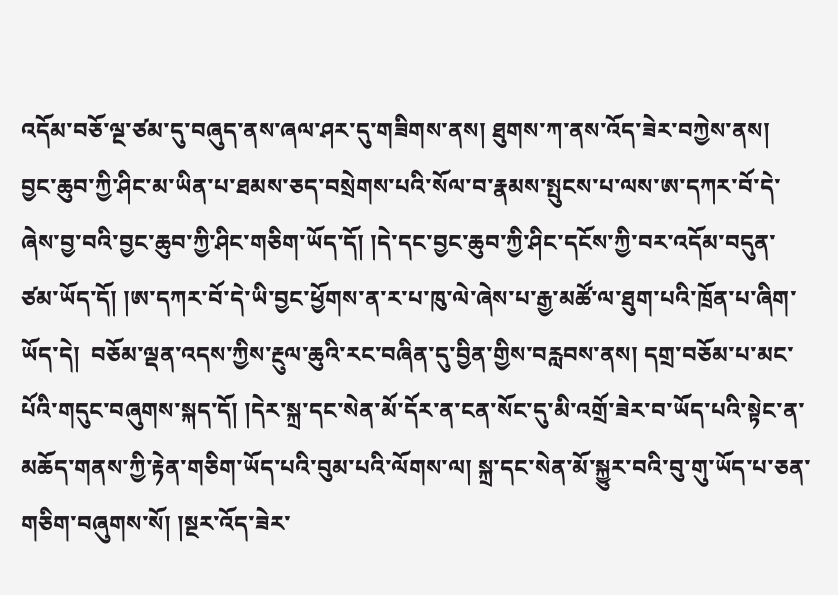འདོམ་བཅོ་ལྔ་ཙམ་དུ་བཞུད་ནས་ཞལ་ཤར་དུ་གཟིགས་ནས། ཐུགས་ཀ་ནས་འོད་ཟེར་བཀྱེས་ནས།  བྱང་ཆུབ་ཀྱི་ཤིང་མ་ཡིན་པ་ཐམས་ཅད་བསྲེགས་པའི་སོལ་བ་རྣམས་སྤུངས་པ་ལས་ཨ་དཀར་བོ་དེ་ཞེས་བྱ་བའི་བྱང་ཆུབ་ཀྱི་ཤིང་གཅིག་ཡོད་དོ། །དེ་དང་བྱང་ཆུབ་ཀྱི་ཤིང་དངོས་ཀྱི་བར་འདོམ་བདུན་ཙམ་ཡོད་དོ། །ཨ་དཀར་བོ་དེ་ཡི་བྱང་ཕྱོགས་ན་ར་པ་ཁུ་ལེ་ཞེས་པ་རྒྱ་མཚོ་ལ་ཐུག་པའི་ཁྲོན་པ་ཞིག་ཡོད་དེ།  བཅོམ་ལྡན་འདས་ཀྱིས་རྔུལ་ཆུའི་རང་བཞིན་དུ་བྱིན་གྱིས་བརླབས་ནས། དགྲ་བཅོམ་པ་མང་པོའི་གདུང་བཞུགས་སྐད་དོ། །དེར་སྐྲ་དང་སེན་མོ་དོར་ན་ངན་སོང་དུ་མི་འགྲོ་ཟེར་བ་ཡོད་པའི་སྟེང་ན་མཆོད་གནས་ཀྱི་རྟེན་གཅིག་ཡོད་པའི་བུམ་པའི་ལོགས་ལ། སྐྲ་དང་སེན་མོ་སྐྱུར་བའི་བུ་གུ་ཡོད་པ་ཅན་གཅིག་བཞུགས་སོ། །སྔར་འོད་ཟེར་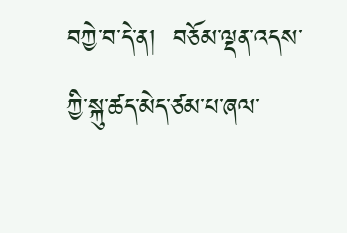བཀྱེ་བ་དེ་ན།  བཅོམ་ལྡན་འདས་ཀྱི་སྐུ་ཚད་མེད་ཙམ་པ་ཞལ་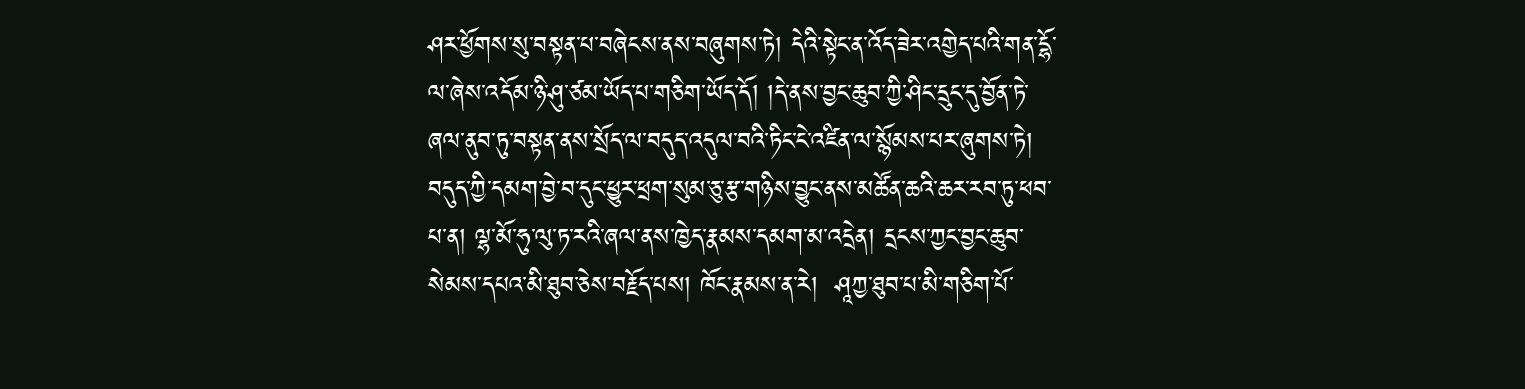ཤར་ཕྱོགས་སུ་བསྟན་པ་བཞེངས་ནས་བཞུགས་ཏེ། དེའི་སྟེང་ན་འོད་ཟེར་འགྱེད་པའི་གན་དྷོ་ལ་ཞེས་འདོམ་ཉི་ཤུ་ཙམ་ཡོད་པ་གཅིག་ཡོད་དོ། །དེ་ནས་བྱང་ཆུབ་ཀྱི་ཤིང་དྲུང་དུ་བྱོན་ཏེ་ཞལ་ནུབ་ཏུ་བསྟན་ནས་སྲོད་ལ་བདུད་འདུལ་བའི་ཏིང་ངེ་འཛིན་ལ་སྙོམས་པར་ཞུགས་ཏེ། བདུད་ཀྱི་དམག་བྱེ་བ་དུང་ཕྱུར་ཕྲག་སུམ་ཅུ་རྩ་གཉིས་བྱུང་ནས་མཚོན་ཆའི་ཆར་རབ་ཏུ་ཕབ་པ་ན། ལྷ་མོ་ཧུ་ལུ་ཏ་རའི་ཞལ་ནས་ཁྱེད་རྣམས་དམག་མ་འདྲེན། དྲངས་ཀྱང་བྱང་ཆུབ་སེམས་དཔའ་མི་ཐུབ་ཅེས་བརྗོད་པས། ཁོང་རྣམས་ན་རེ།  ཤཱཀྱ་ཐུབ་པ་མི་གཅིག་པོ་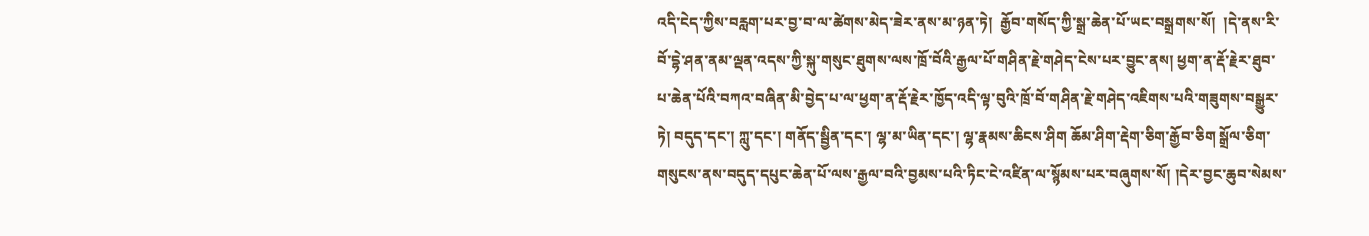འདི་ངེད་ཀྱིས་བརླག་པར་བྱ་བ་ལ་ཚེགས་མེད་ཟེར་ནས་མ་ཉན་ཏེ།  རྒྱོབ་གསོད་ཀྱི་སྒྲ་ཆེན་པོ་ཡང་བསྒྲགས་སོ།  །དེ་ནས་རི་བོ་དྷེ་ཤན་ནམ་ལྡན་འདས་ཀྱི་སྐུ་གསུང་ཐུགས་ལས་ཁྲོ་བོའི་རྒྱལ་པོ་གཤིན་རྗེ་གཤེད་ངེས་པར་བྱུང་ནས། ཕྱག་ན་རྡོ་རྗེར་ཐུབ་པ་ཆེན་པོའི་བཀའ་བཞིན་མི་བྱེད་པ་ལ་ཕྱག་ན་རྡོ་རྗེར་ཁྱོད་འདི་ལྟ་བུའི་ཁྲོ་བོ་གཤིན་རྗེ་གཤེད་འཇིགས་པའི་གཟུགས་བསྒྱུར་ཏེ། བདུད་དང་། ཀླུ་དང་། གནོད་སྦྱིན་དང་། ལྷ་མ་ཡིན་དང་། ལྷ་རྣམས་ཆིངས་ཤིག ཆོམ་ཤིག་རྡེག་ཅིག་རྒྱོབ་ཅིག སྒྲོལ་ཅིག་གསུངས་ནས་བདུད་དཔུང་ཆེན་པོ་ལས་རྒྱལ་བའི་བྱམས་པའི་ཏིང་ངེ་འཛིན་ལ་སྙོམས་པར་བཞུགས་སོ། །དེར་བྱང་ཆུབ་སེམས་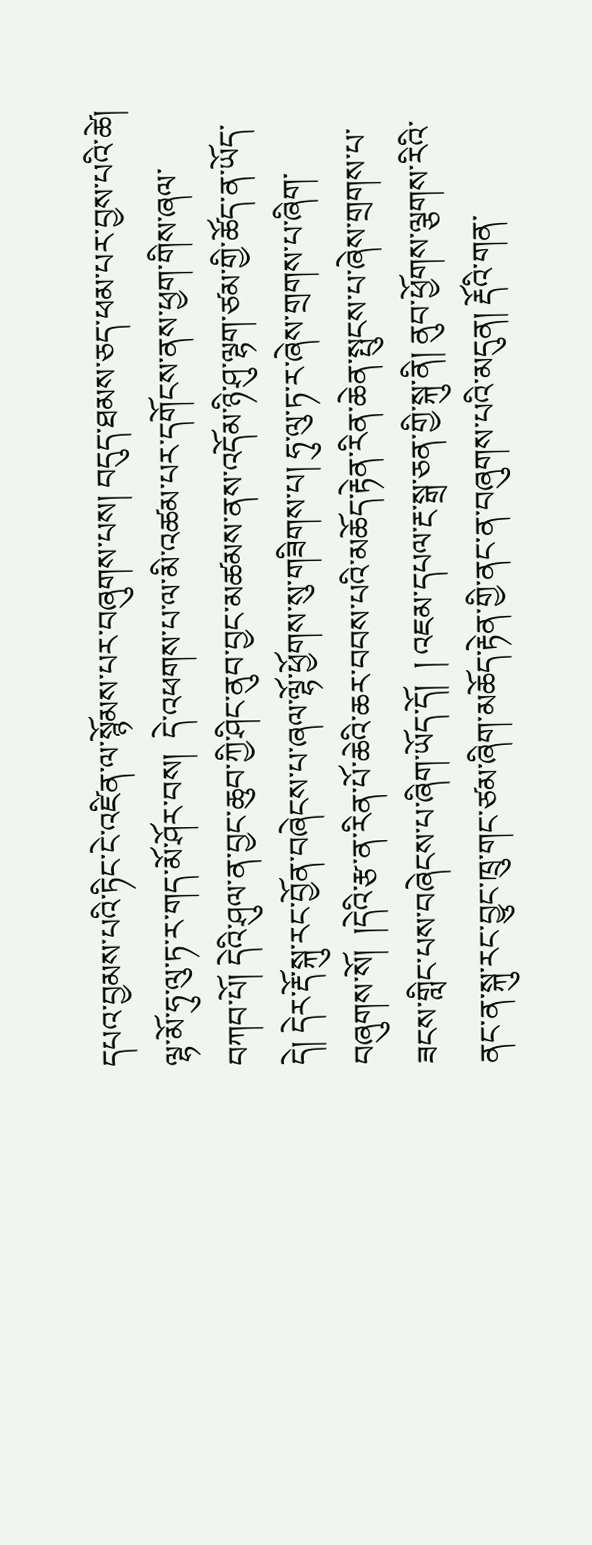དཔའ་བྱམས་པའི་ཏིང་ངེ་འཛིན་ལ་སྙོམས་པར་བཞུགས་པས། བདུད་ཐམས་ཅད་ཕམ་པར་བྱས་པའི་ཚེ། ལྷ་མོ་ཧུ་ལུ་ཏ་ར་གད་མོ་ཤོར་བས།  དེ་འཕགས་པ་ལ་མི་འཚམ་པར་དགོངས་ནས་ཕྱག་གིས་ཞལ་བཀབ་པོ། དེའི་ཤུལ་ན་བྱང་ཆུབ་ཀྱི་ཤིང་ནུབ་བྱང་མཚམས་ནས་འདོམ་ཉི་ཤུ་ལྷག་ཙམ་གྱི་ཚོད་ན་ཡོད་དེ། དེར་རྡོ་སྐུ་རང་བྱོན་བཞེངས་པ་ཞལ་ལྷོ་ཕྱོགས་སུ་གཟིགས་པ། ཧུ་ལུ་ཏ་ར་ཞེས་གྲགས་པ་ཞིག་བཞུགས་སོ།  །དེའི་རྩ་ན་རིན་པོ་ཆེའི་ཆར་བབས་པའི་མཆོད་རྟེན་རིན་ཆེན་སྤུངས་པ་ཞེས་གྲགས་པ་ཟངས་གླིང་པས་བཞེངས་པ་ཞིག་ཡོད་དོ།  ། འཇམ་དཔལ་རྔ་སྒྲ་ཅན་གྱི་སྐུ་ནི། ནུབ་ཕྱོགས་ལྕགས་རིའི་ནང་ན་སྐུ་རང་བྱུང་ཁྲུ་གང་ཙམ་ཞིག་མཆོད་རྟེན་གྱི་ནང་ན་བཞུགས་པའི་མདུན། རྡོའི་གན་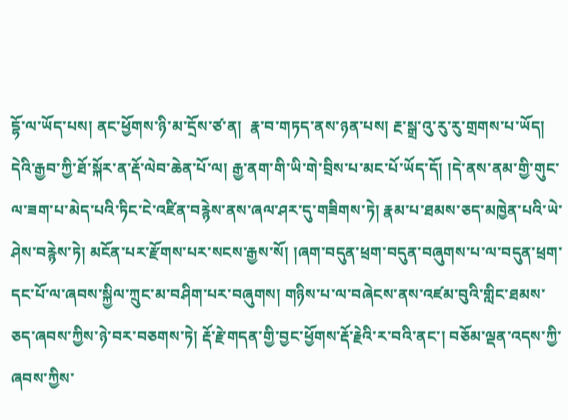དྷོ་ལ་ཡོད་པས། ནང་ཕྱོགས་ཉི་མ་དྲོས་ཙ་ན།  རྣ་བ་གཏད་ནས་ཉན་པས། རྔ་སྒྲ་འུ་རུ་རུ་གྲགས་པ་ཡོད། དེའི་རྒྱབ་ཀྱི་ཐོ་སྐོར་ན་རྡོ་ལེབ་ཆེན་པོ་ལ། རྒྱ་ནག་གི་ཡི་གེ་བྲིས་པ་མང་པོ་ཡོད་དོ། །དེ་ནས་ནམ་གྱི་གུང་ལ་ཟག་པ་མེད་པའི་ཏིང་ངེ་འཛིན་བརྙེས་ནས་ཞལ་ཤར་དུ་གཟིགས་ཏེ། རྣམ་པ་ཐམས་ཅད་མཁྱེན་པའི་ཡེ་ཤེས་བརྙེས་ཏེ། མངོན་པར་རྫོགས་པར་སངས་རྒྱས་སོ། །ཞག་བདུན་ཕྲག་བདུན་བཞུགས་པ་ལ་བདུན་ཕྲག་དང་པོ་ལ་ཞབས་སྐྱིལ་ཀྲུང་མ་བཤིག་པར་བཞུགས། གཉིས་པ་ལ་བཞེངས་ནས་འཛམ་བུའི་གླིང་ཐམས་ཅད་ཞབས་ཀྱིས་ཉེ་བར་བཅགས་ཏེ། རྡོ་རྗེ་གདན་གྱི་བྱང་ཕྱོགས་རྡོ་རྗེའི་ར་བའི་ནང་། བཅོམ་ལྡན་འདས་ཀྱི་ཞབས་ཀྱིས་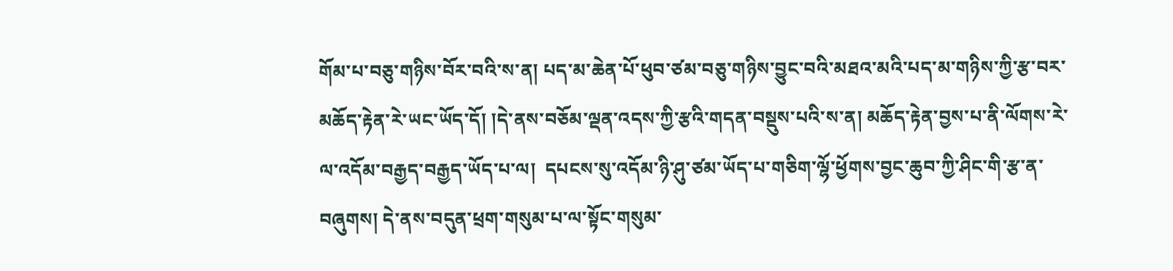གོམ་པ་བཅུ་གཉིས་བོར་བའི་ས་ན། པད་མ་ཆེན་པོ་ཕུབ་ཙམ་བཅུ་གཉིས་བྱུང་བའི་མཐའ་མའི་པད་མ་གཉིས་ཀྱི་རྩ་བར་མཆོད་རྟེན་རེ་ཡང་ཡོད་དོ། །དེ་ནས་བཅོམ་ལྡན་འདས་ཀྱི་རྩའི་གདན་བསྡུས་པའི་ས་ན། མཆོད་རྟེན་བྱས་པ་ནི་ལོགས་རེ་ལ་འདོམ་བརྒྱད་བརྒྱད་ཡོད་པ་ལ།  དཔངས་སུ་འདོམ་ཉི་ཤུ་ཙམ་ཡོད་པ་གཅིག་ལྷོ་ཕྱོགས་བྱང་ཆུབ་ཀྱི་ཤིང་གི་རྩ་ན་བཞུགས། དེ་ནས་བདུན་ཕྲག་གསུམ་པ་ལ་སྟོང་གསུམ་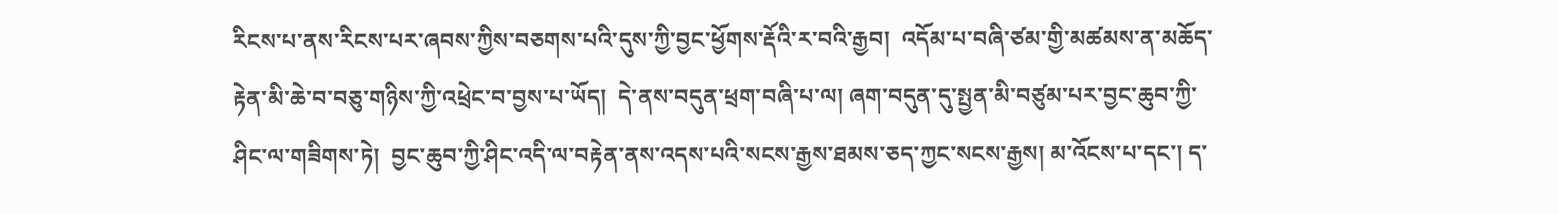རིངས་པ་ནས་རིངས་པར་ཞབས་ཀྱིས་བཅགས་པའི་དུས་ཀྱི་བྱང་ཕྱོགས་རྡོའི་ར་བའི་རྒྱབ།  འདོམ་པ་བཞི་ཙམ་གྱི་མཚམས་ན་མཆོད་རྟེན་མི་ཆེ་བ་བཅུ་གཉིས་ཀྱི་འཕྲེང་བ་བྱས་པ་ཡོད།  དེ་ནས་བདུན་ཕྲག་བཞི་པ་ལ། ཞག་བདུན་དུ་སྤྱན་མི་བཙུམ་པར་བྱང་ཆུབ་ཀྱི་ཤིང་ལ་གཟིགས་ཏེ།  བྱང་ཆུབ་ཀྱི་ཤིང་འདི་ལ་བརྟེན་ནས་འདས་པའི་སངས་རྒྱས་ཐམས་ཅད་ཀྱང་སངས་རྒྱས། མ་འོངས་པ་དང་། ད་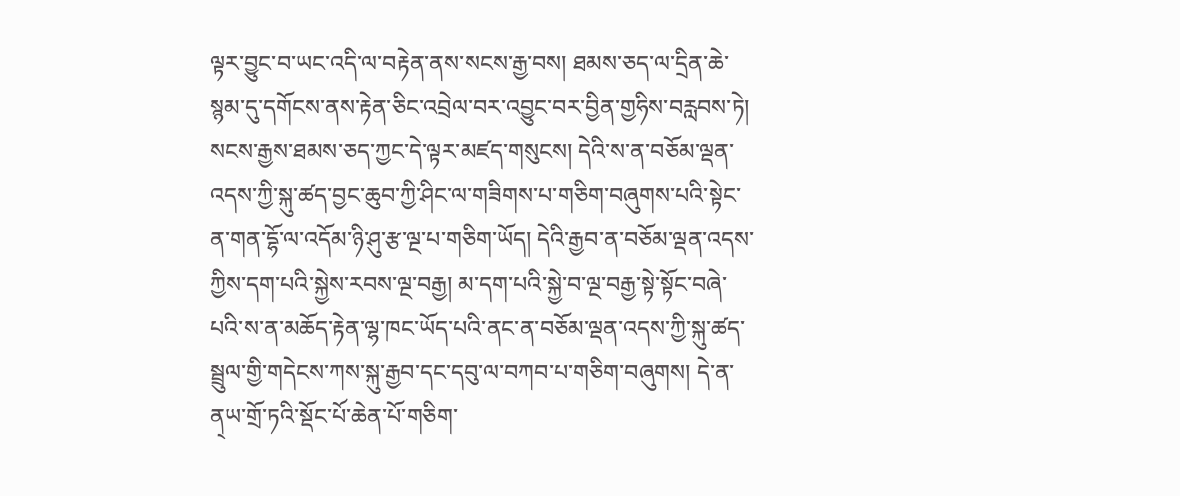ལྟར་བྱུང་བ་ཡང་འདི་ལ་བརྟེན་ནས་སངས་རྒྱ་བས། ཐམས་ཅད་ལ་དྲིན་ཆེ་སྙམ་དུ་དགོངས་ནས་རྟེན་ཅིང་འབྲེལ་བར་འབྱུང་བར་བྱིན་གྱཧིས་བརླབས་ཏེ། སངས་རྒྱས་ཐམས་ཅད་ཀྱང་དེ་ལྟར་མཛད་གསུངས། དེའི་ས་ན་བཅོམ་ལྡན་འདས་ཀྱི་སྐུ་ཚད་བྱང་ཆུབ་ཀྱི་ཤིང་ལ་གཟིགས་པ་གཅིག་བཞུགས་པའི་སྟེང་ན་གན་དྷོ་ལ་འདོམ་ཉི་ཤུ་རྩ་ལྔ་པ་གཅིག་ཡོད། དེའི་རྒྱབ་ན་བཅོམ་ལྡན་འདས་ཀྱིས་དག་པའི་སྐྱེས་རབས་ལྔ་བརྒྱ། མ་དག་པའི་སྐྱེ་བ་ལྔ་བརྒྱ་སྟེ་སྟོང་བཞེ་པའི་ས་ན་མཆོད་རྟེན་ལྷ་ཁང་ཡོད་པའི་ནང་ན་བཅོམ་ལྡན་འདས་ཀྱི་སྐུ་ཚད་སྦྲུལ་གྱི་གདེངས་ཀས་སྐུ་རྒྱབ་དང་དབུ་ལ་བཀབ་པ་གཅིག་བཞུགས། དེ་ན་ན྄ཡ་གྲོ་ཏའི་སྡོང་པོ་ཆེན་པོ་གཅིག་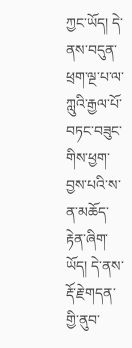ཀྱང་ཡོད། དེ་ནས་བདུན་ཕྲག་ལྔ་པ་ལ་ཀླུའི་རྒྱལ་པོ་བཏང་བཟུང་གིས་ཕྱག་བྱས་པའི་ས་ན་མཆོད་རྟེན་ཞིག་ཡོད། དེ་ནས་རྡོ་རྗེ་གདན་གྱི་ནུབ་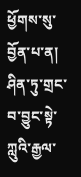ཕྱོགས་སུ་བྱོན་པ་ན། ཤིན་ཏུ་གྲང་བ་བྱུང་སྟེ་ཀླུའི་རྒྱལ་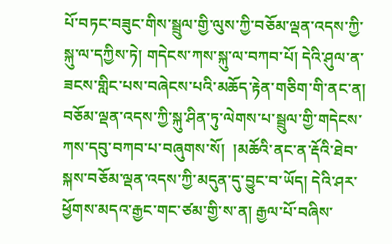པོ་བཏང་བཟུང་གིས་སྦྲུལ་གྱི་ལུས་ཀྱི་བཅོམ་ལྡན་འདས་ཀྱི་སྐུ་ལ་དཀྱིས་ཏེ། གདེངས་ཀས་སྐུ་ལ་བཀབ་པོ། དེའི་ཤུལ་ན་ཟངས་གླིང་པས་བཞེངས་པའི་མཆོད་རྟེན་གཅིག་གི་ནང་ན།  བཅོམ་ལྡན་འདས་ཀྱི་སྐུ་ཤིན་ཏུ་ལེགས་པ་སྦྲུལ་གྱི་གདེངས་ཀས་དབུ་བཀབ་པ་བཞུགས་སོ།  །མཆོའི་ནང་ན་རྡོའི་ཐེབ་སྐས་བཅོམ་ལྡན་འདས་ཀྱི་མདུན་དུ་བྱུང་བ་ཡོད། དེའི་ཤར་ཕྱོགས་མདའ་རྒྱང་གང་ཙམ་གྱི་ས་ན། རྒྱལ་པོ་བཞིས་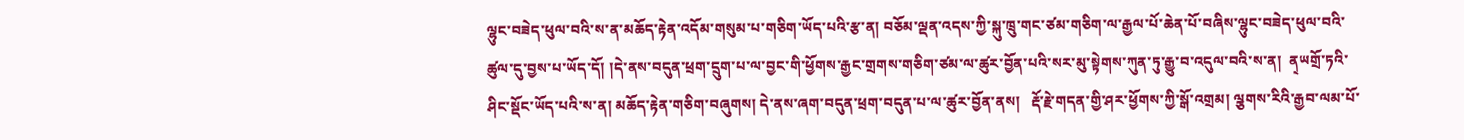ལྷུང་བཟེད་ཕུལ་བའི་ས་ན་མཆོད་རྟེན་འདོམ་གསུམ་པ་གཅིག་ཡོད་པའི་རྩ་ན། བཅོམ་ལྡན་འདས་ཀྱི་སྐུ་ཁྲུ་གང་ཙམ་གཅིག་ལ་རྒྱལ་པོ་ཆེན་པོ་བཞིས་ལྷུང་བཟེད་ཕུལ་བའི་ཚུལ་དུ་བྱས་པ་ཡོད་དོ། །དེ་ནས་བདུན་ཕྲག་དྲུག་པ་ལ་བྱང་གི་ཕྱོགས་རྒྱང་གྲགས་གཅིག་ཙམ་ལ་ཚུར་བྱོན་པའི་སར་མུ་སྟེགས་ཀུན་ཏུ་རྒྱུ་བ་འདུལ་བའི་ས་ན།  ན྄ཡགྲོ་ཏའི་ཤིང་སྡོང་ཡོད་པའི་ས་ན། མཆོད་རྟེན་གཅིག་བཞུགས། དེ་ནས་ཞག་བདུན་ཕྲག་བདུན་པ་ལ་ཚུར་བྱོན་ནས།   རྡོ་རྗེ་གདན་གྱི་ཤར་ཕྱོགས་ཀྱི་སྒོ་འགྲམ། ལྕགས་རིའི་རྒྱབ་ལམ་པོ་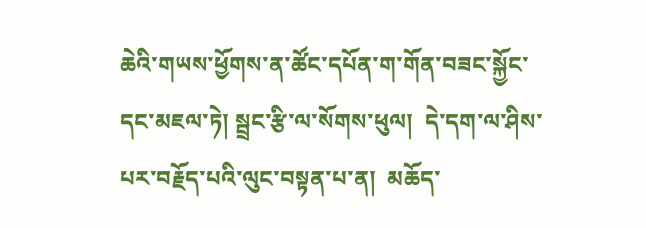ཆེའི་གཡས་ཕྱོགས་ན་ཚོང་དཔོན་ག་གོན་བཟང་སྐྱོང་དང་མཇལ་ཏེ། སྦྲང་རྩི་ལ་སོགས་ཕུལ།  དེ་དག་ལ་ཤིས་པར་བརྗོད་པའི་ལུང་བསྟན་པ་ན།  མཆོད་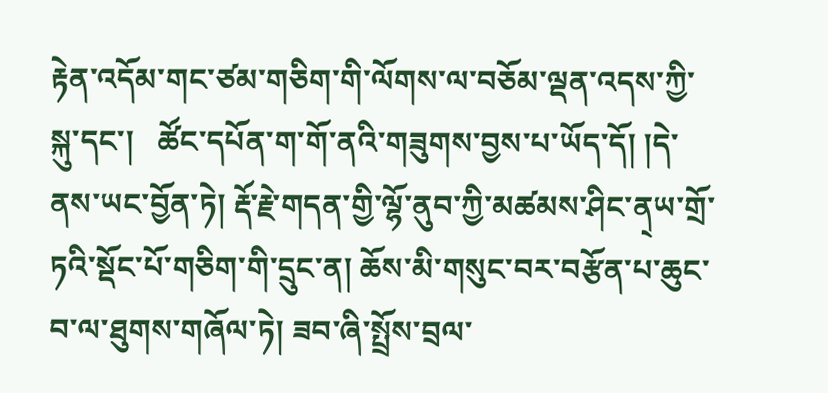རྟེན་འདོམ་གང་ཙམ་གཅིག་གི་ལོགས་ལ་བཅོམ་ལྡན་འདས་ཀྱི་སྐུ་དང་།   ཚོང་དཔོན་ག་གོ་ནའི་གཟུགས་བྱས་པ་ཡོད་དོ། །དེ་ནས་ཡང་བྱོན་ཏེ། རྡོ་རྗེ་གདན་གྱི་ལྷོ་ནུབ་ཀྱི་མཚམས་ཤིང་ན྄ཡ་གྲོ་ཏའི་སྡོང་པོ་གཅིག་གི་དྲུང་ན། ཆོས་མི་གསུང་བར་བརྩོན་པ་ཆུང་བ་ལ་ཐུགས་གཞོལ་ཏེ། ཟབ་ཞི་སྤྲོས་བྲལ་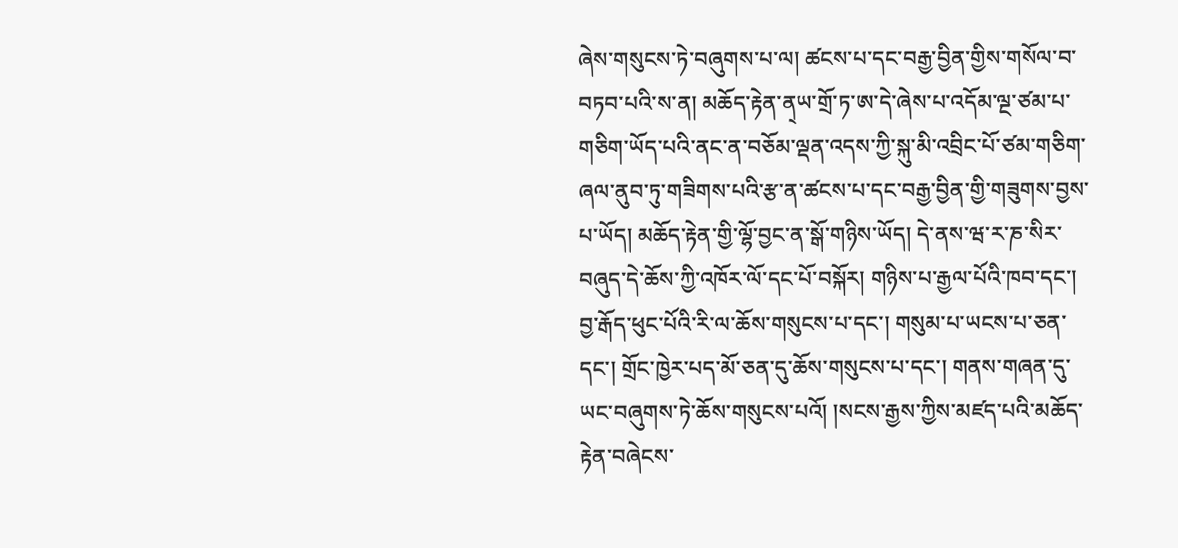ཞེས་གསུངས་ཏེ་བཞུགས་པ་ལ། ཚངས་པ་དང་བརྒྱ་བྱིན་གྱིས་གསོལ་བ་བཏབ་པའི་ས་ན། མཆོད་རྟེན་ན྄ཡ་གྲོ་ཏ་ཨ་དེ་ཞེས་པ་འདོམ་ལྔ་ཙམ་པ་གཅིག་ཡོད་པའི་ནང་ན་བཅོམ་ལྡན་འདས་ཀྱི་སྐུ་མི་འབྲིང་པོ་ཙམ་གཅིག་ཞལ་ནུབ་ཏུ་གཟིགས་པའི་རྩ་ན་ཚངས་པ་དང་བརྒྱ་བྱིན་གྱི་གཟུགས་བྱས་པ་ཡོད། མཆོད་རྟེན་གྱི་ལྷོ་བྱང་ན་སྒོ་གཉིས་ཡོད། དེ་ནས་ཝ་ར་ཎ་སིར་བཞུད་དེ་ཆོས་ཀྱི་འཁོར་ལོ་དང་པོ་བསྐོར། གཉིས་པ་རྒྱལ་པོའི་ཁབ་དང་། བྱ་རྒོད་ཕུང་པོའི་རི་ལ་ཆོས་གསུངས་པ་དང་། གསུམ་པ་ཡངས་པ་ཅན་དང་། གྲོང་ཁྱེར་པད་མོ་ཅན་དུ་ཆོས་གསུངས་པ་དང་། གནས་གཞན་དུ་ཡང་བཞུགས་ཏེ་ཆོས་གསུངས་པའོ། །སངས་རྒྱས་ཀྱིས་མཛད་པའི་མཆོད་རྟེན་བཞེངས་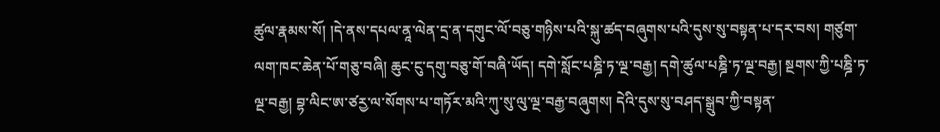ཚུལ་རྣམས་སོ། །དེ་ནས་དཔལ་ནཱ་ལེན་དྲ་ན་དགུང་ལོ་བཅུ་གཉིས་པའི་སྐུ་ཚད་བཞུགས་པའི་དུས་སུ་བསྟན་པ་དར་བས། གཙུག་ལག་ཁང་ཆེན་པོ་གཅུ་བཞི། ཆུང་ངུ་དགུ་བཅུ་གོ་བཞི་ཡོད། དགེ་སློང་པཎྜི་ཏ་ལྔ་བརྒྱ། དགེ་ཚུལ་པཎྜི་ཏ་ལྔ་བརྒྱ། སྔགས་ཀྱི་པཎྜི་ཏ་ལྔ་བརྒྱ། བྷ་ལིང་ཨ་ཙརྱ་ལ་སོགས་པ་གཏོར་མའི་ཀུ་སུ་ལུ་ལྔ་བརྒྱ་བཞུགས། དེའི་དུས་སུ་བཤད་སྒྲུབ་ཀྱི་བསྟན་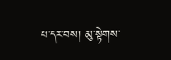པ་དར་བས། མུ་སྟེགས་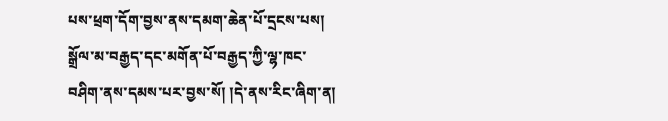པས་ཕྲག་དོག་བྱས་ནས་དམག་ཆེན་པོ་དྲངས་པས། སྒྲོལ་མ་བརྒྱད་དང་མགོན་པོ་བརྒྱད་ཀྱི་ལྷ་ཁང་བཤིག་ནས་དམས་པར་བྱས་སོ། །དེ་ནས་རིང་ཞིག་ན།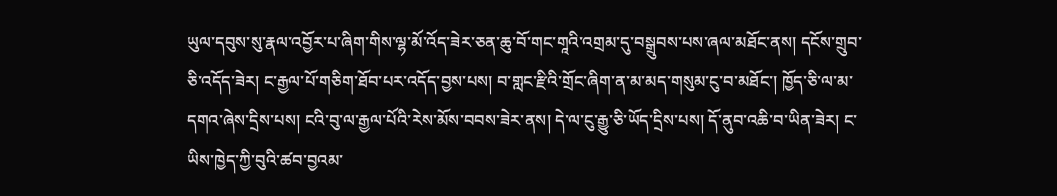ཡུལ་དབུས་སུ་རྣལ་འབྱོར་པ་ཞིག་གིས་ལྷ་མོ་འོད་ཟེར་ཅན་ཆུ་བོ་གང་གཱའི་འགྲམ་དུ་བསྒྲུབས་པས་ཞལ་མཐོང་ནས། དངོས་གྲུབ་ཅི་འདོད་ཟེར། ང་རྒྱལ་པོ་གཅིག་ཐོབ་པར་འདོད་བྱས་པས། བ་གླང་རྫིའི་གྲོང་ཞིག་ན་མ་མད་གསུམ་ངུ་བ་མཐོང་། ཁྱོད་ཅི་ལ་མ་དགའ་ཞེས་དྲིས་པས། ངའི་བུ་ལ་རྒྱལ་པོའི་རེས་མོས་བབས་ཟེར་ནས། དེ་ལ་ངུ་རྒྱུ་ཅི་ཡོད་དྲིས་པས། དོ་ནུབ་འཆི་བ་ཡིན་ཟེར། ང་ཡིས་ཁྱེད་ཀྱི་བུའི་ཚབ་བྱའམ་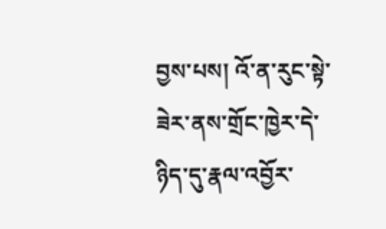བྱས་པས། འོ་ན་རུང་སྟེ་ཟེར་ནས་གྲོང་ཁྱེར་དེ་ཉིད་དུ་རྣལ་འབྱོར་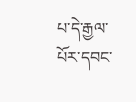པ་དེ་རྒྱལ་པོར་དབང་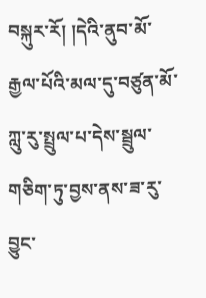བསྐུར་རོ། །དེའི་ནུབ་མོ་རྒྱལ་པོའི་མལ་དུ་བཙུན་མོ་ཀླུ་རུ་སྤྲུལ་པ་དེས་སྦྲུལ་གཅིག་ཏུ་བྱས་ནས་ཟ་རུ་བྱུང་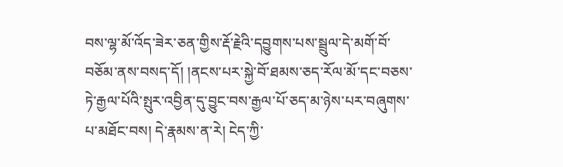བས་ལྷ་མོ་འོད་ཟེར་ཅན་གྱིས་རྡོ་རྗེའི་དབྱུགས་པས་སྦྲུལ་དེ་མགོ་བོ་བཅོམ་ནས་བསད་དོ། །ནངས་པར་སྐྱེ་བོ་ཐམས་ཅད་རོལ་མོ་དང་བཅས་ཏེ་རྒྱལ་པོའི་སྤུར་འབྱིན་དུ་བྱུང་བས་རྒྱལ་པོ་ཅད་མ་ཉེས་པར་བཞུགས་པ་མཐོང་བས། དེ་རྣམས་ན་རེ། ངེད་ཀྱི་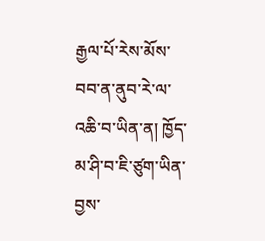རྒྱལ་པོ་རེས་མོས་བབ་ན་ནུབ་རེ་ལ་འཆི་བ་ཡིན་ན། ཁྱོད་མ་ཤི་བ་ཇི་ཙུག་ཡིན་བྱས་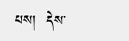པས།  དེས་